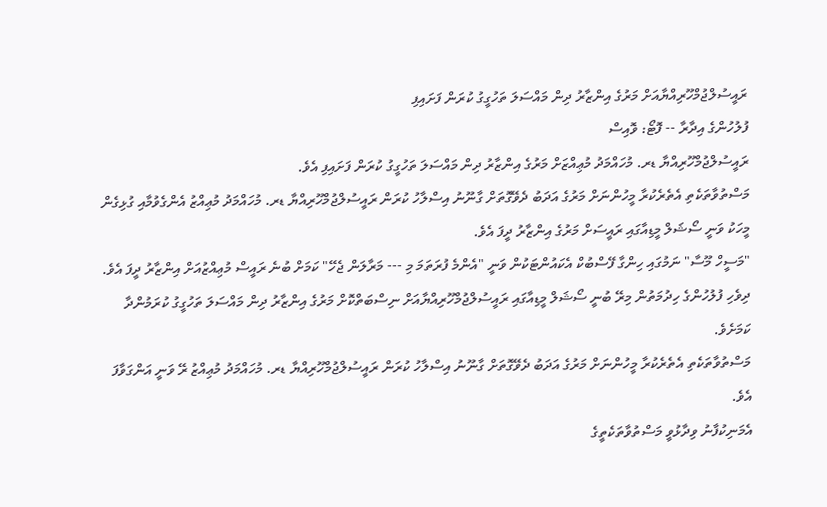ރައީސުލްޖުމްހޫރިއްޔާއަށް މަރުގެ އިންޒާރު ދިން މައްސަލަ ތަހުގީގު ކުރަން ފަށައިފި
ފުލުހުންގެ އިދާރާ -- ފޮޓޯ: ވޮއިސް
ރައީސުލްޖުމްހޫރިއްޔާ ޑރ. މުހައްމަދު މުޢިއްޒަށް މަރުގެ އިންޒާރު ދިން މައްސަލަ ތަހުގީގު ކުރަން ފަށައިފި އެވެ.
މަސްތުވާތަކެތި އެތެރެކުރާ މީހުންނަށް މަރުގެ އަދަބު ދެވޭގޮތަށް ގާނޫނު އިސްލާހު ކުރަން ރައީސުލްޖުމްހޫރިއްޔާ ޑރ. މުހައްމަދު މުޢިއްޒު އެންގެވުމާއި ގުޅިގެން މީހަކު ވަނީ ސޯޝަލް މީޑިއާގައި ރައީސަށް މަރުގެ އިންޒާރު ދީފަ އެވެ.
"މަސީހް މޫސާ" ނަމުގައި ހިންގާ ފޭސްބުކް އެކައުންޓަކުން ވަނީ "އެންމެ ފުރަތަމަ މި --- މަރާލަން ޖެހޭ" ކަމަށް ބުނެ ރައީސް މުޢިއްޒުއަށް އިންޒާރު ދީފަ އެވެ.
ދިވެހި ފުލުހުންގެ ހިދުމަތުން މިރޭ ބުނީ ސޯޝަލް މީޑިއާގައި ރައީސުލްޖުމްހޫރިއްޔާއަށް ނިސްބަތްކޮށް މަރުގެ އިންޒާރު ދިން މައްސަލަ ތަހުގީގު ކުރަމުންދާ ކަމަށެވެ.
މަސްތުވާތަކެތި އެތެރެކުރާ މީހުންނަށް މަރުގެ އަދަބު ދެވޭގޮތަށް ގާނޫނު އިސްލާހު ކުރަން ރައީސުލްޖުމްހޫރިއްޔާ ޑރ. މުހައްމަދު މުޢިއްޒު ރޭ ވަނީ އަންގަވާފަ އެވެ.
އެމަނިކުފާނު ވިދާޅުވީ މަސްތުވާތަކެތީގެ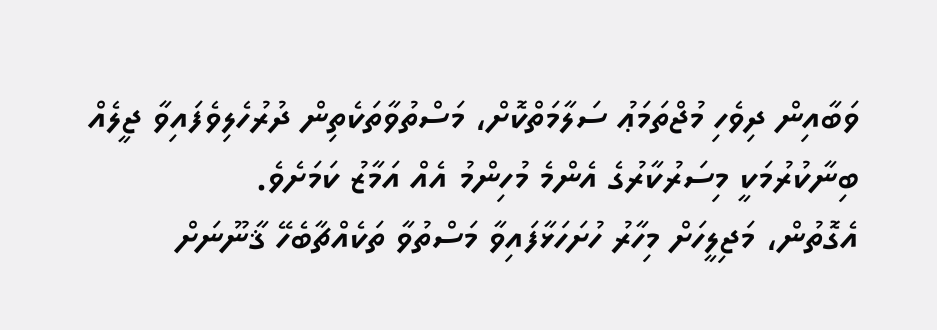ވަބާއިން ދިވެހި މުޖްތަމަޢު ސަލާމަތްކޮށް، މަސްތުވާތަކެތިން ދުރުހެލިވެފައިވާ ޖީލެއް ބިނާކުރުމަކީ މިސަރުކާރުގެ އެންމެ މުހިންމު އެއް އަމާޒު ކަމަށެވެ.
އެގޮތުން، މަޖިލީހަށް މިހާރު ހުށަހަޅާފައިވާ މަސްތުވާ ތަކެއްޗާބެހޭ ޤާނޫނަށް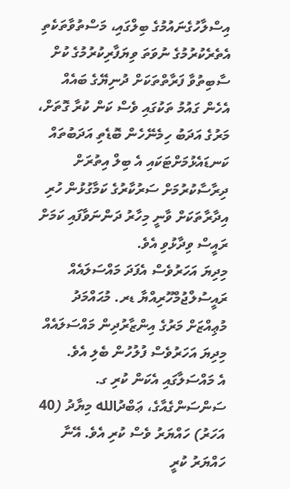އިސްލާހުގެނައުމުގެ ބިލްގައި، މަސްތުވާތަކެތި އެތެރެކުރުމުގެ ނުވަތަ ވިޔަފާރިކުރުމުގެ ކުށް ސާބިތުވާ ފަރާތްތަކަށް ދުނިޔޭގެ ބައެއް އެހެން ގައުމު ތަކުގައި ވެސް ކަން ކުރާ ގޮތަށް، މަރުގެ އަދަބު ހިމެނޭހެން ބޮޑެތި އަދަބުތައް ކަނޑައެޅުމަށްޓަކައި އެ ބިލް އިތުރަށް ދިރާސާކުރުމަށް ސަރުކާރުގެ ކަމާގުޅުން ހުރި އިދާރާތަކަށް ވާނީ މިހާރު ދަންނަވާފައި ކަމަށް ރައީސް ވިދާޅުވި އެވެ.
މިދިޔަ އަހަރުވެސް އެފަދަ މައްސަލައެއް
ރައީސުލްޖުމްހޫރިއްޔާ ޑރ. މުޙައްމަދު މުޢިއްޒަށް މަރުގެ އިންޒާރުދިން މައްސަލައެއް މިދިޔަ އަހަރުވެސް ފުލުހުން ބެލި އެވެ.
އެ މައްސަލާގައި އެކަން ކުރި ގ. ސަންސަންގެއާގެ، ޢަބްދުالله މިޔާދު (40 އަހަރު) ހައްޔަރު ވެސް ކުރި އެވެ. އޭނާ ހައްޔަރު ކުރީ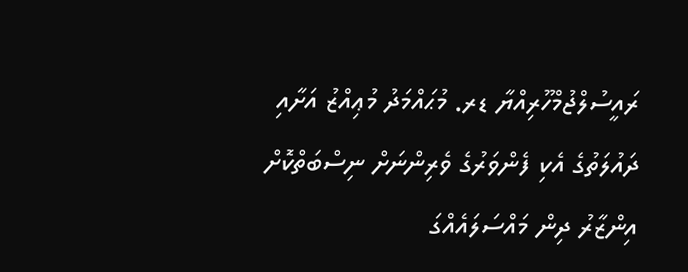ރައީސުލްޖުމްހޫރިއްޔާ ޑރ. މުޙައްމަދު މުޢިއްޒު އަށާއި ދައުލަތުގެ އެކި ފެންވަރުގެ ވެރިންނަށް ނިސްބަތްކޮށް އިންޒާރު ދިން މައްސަލައެއްގަ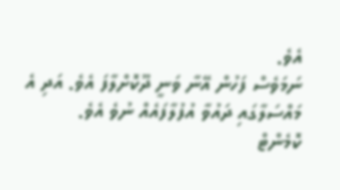އެވެ.
ނަމަވެސް ފަހުން އޭނާ ވަނީ ދޫކޮށްލާފަ އެވެ. އަދި އެ މައްސަލާގައި ދައުވާ އުފުލާފައެއް ނުވެ އެވެ.
ކޮމެންޓް